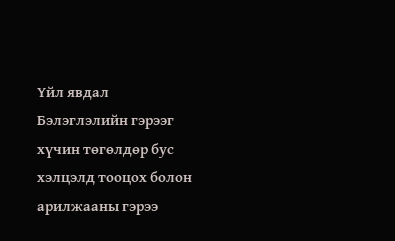Үйл явдал
Бэлэглэлийн гэрээг хүчин төгөлдөр бус хэлцэлд тооцох болон арилжааны гэрээ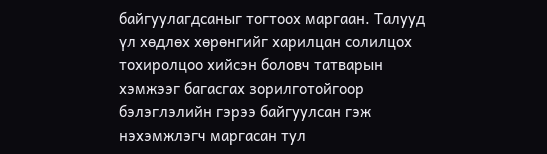байгуулагдсаныг тогтоох маргаан. Талууд үл хөдлөх хөрөнгийг харилцан солилцох тохиролцоо хийсэн боловч татварын хэмжээг багасгах зорилготойгоор бэлэглэлийн гэрээ байгуулсан гэж нэхэмжлэгч маргасан тул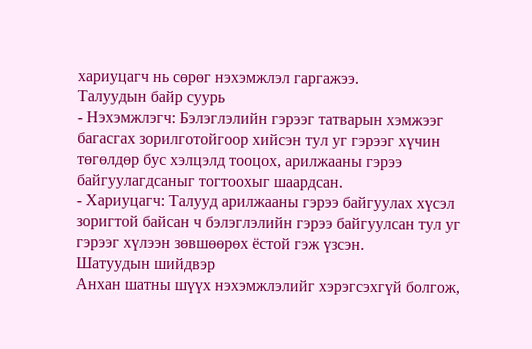хариуцагч нь сөрөг нэхэмжлэл гаргажээ.
Талуудын байр суурь
- Нэхэмжлэгч: Бэлэглэлийн гэрээг татварын хэмжээг багасгах зорилготойгоор хийсэн тул уг гэрээг хүчин төгөлдөр бус хэлцэлд тооцох, арилжааны гэрээ байгуулагдсаныг тогтоохыг шаардсан.
- Хариуцагч: Талууд арилжааны гэрээ байгуулах хүсэл зоригтой байсан ч бэлэглэлийн гэрээ байгуулсан тул уг гэрээг хүлээн зөвшөөрөх ёстой гэж үзсэн.
Шатуудын шийдвэр
Анхан шатны шүүх нэхэмжлэлийг хэрэгсэхгүй болгож,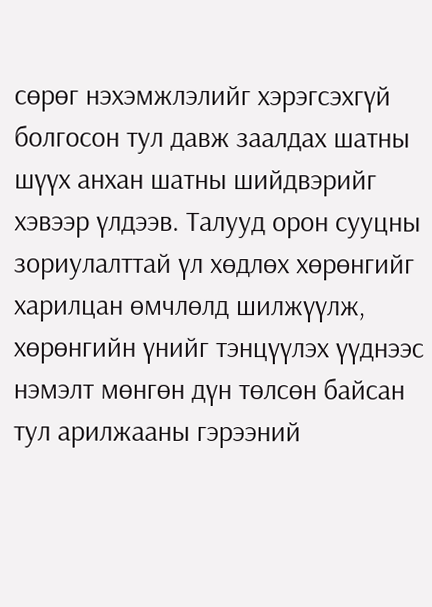сөрөг нэхэмжлэлийг хэрэгсэхгүй болгосон тул давж заалдах шатны шүүх анхан шатны шийдвэрийг хэвээр үлдээв. Талууд орон сууцны зориулалттай үл хөдлөх хөрөнгийг харилцан өмчлөлд шилжүүлж, хөрөнгийн үнийг тэнцүүлэх үүднээс нэмэлт мөнгөн дүн төлсөн байсан тул арилжааны гэрээний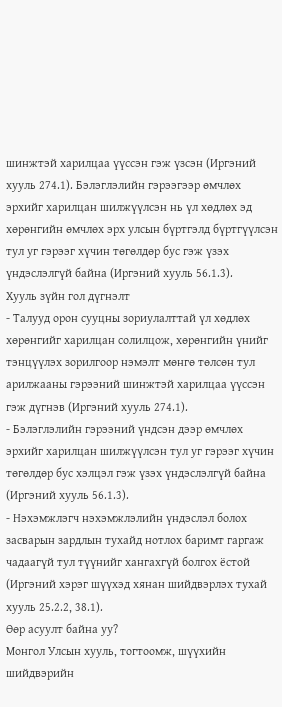шинжтэй харилцаа үүссэн гэж үзсэн (Иргэний хууль 274.1). Бэлэглэлийн гэрээгээр өмчлөх эрхийг харилцан шилжүүлсэн нь үл хөдлөх эд хөрөнгийн өмчлөх эрх улсын бүртгэлд бүртгүүлсэн тул уг гэрээг хүчин төгөлдөр бус гэж үзэх үндэслэлгүй байна (Иргэний хууль 56.1.3).
Хууль зүйн гол дүгнэлт
- Талууд орон сууцны зориулалттай үл хөдлөх хөрөнгийг харилцан солилцож, хөрөнгийн үнийг тэнцүүлэх зорилгоор нэмэлт мөнгө төлсөн тул арилжааны гэрээний шинжтэй харилцаа үүссэн гэж дүгнэв (Иргэний хууль 274.1).
- Бэлэглэлийн гэрээний үндсэн дээр өмчлөх эрхийг харилцан шилжүүлсэн тул уг гэрээг хүчин төгөлдөр бус хэлцэл гэж үзэх үндэслэлгүй байна (Иргэний хууль 56.1.3).
- Нэхэмжлэгч нэхэмжлэлийн үндэслэл болох засварын зардлын тухайд нотлох баримт гаргаж чадаагүй тул түүнийг хангахгүй болгох ёстой (Иргэний хэрэг шүүхэд хянан шийдвэрлэх тухай хууль 25.2.2, 38.1).
Өөр асуулт байна уу?
Монгол Улсын хууль, тогтоомж, шүүхийн шийдвэрийн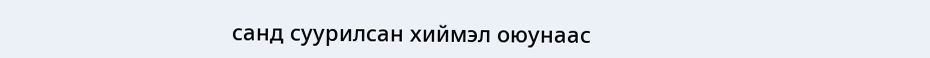санд суурилсан хиймэл оюунаас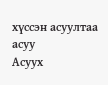хүссэн асуултаа асуу
Асуух